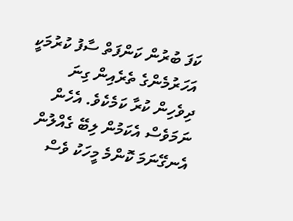ކަފަ ބުރުން ކަންފަތް ސާފު ކުރުމަކީ އަހަރުމެންގެ ތެރެއިން ގިނަ ދިވެހިން ކުރާ ކަމެކެވެ. އެހެން ނަމަވެސް އެކަމުން ލިބޭ ގެއްލުން އެނގޭނަމަ ކޮންމެ މީހަކު ވެސް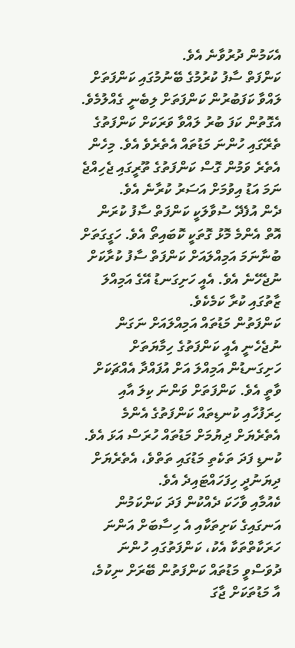އެކަމުން ދުރުވާނެ އެވެ.
ކަންފަތް ސާފު ކުރުމުގެ ބޭނުމުގައި ކަންފަތަށް ލައްވާ ކަފަބުރުން ކަންފަތަށް ލިބެނީ ގެއްލުމެވެ. އެގޮތުން ކަފަ ބުރު ލައްވާ ވަރަކަށް ކަންފަތުގެ ތެރޭގައި ހުންނަ މަޑުތައް އެތެރެވެ އެވެ. މިހެން އެތެރެ ވަމުން ގޮސް ކަންފަތުގެ ތޫރީގައި ޖެހިއްޖެ ނަމަ އަޑު އިވުމަށް އަސަރު ކުރާނެ އެވެ.
ދެން އުފެދޭ ސުވާލަކީ ކަންފަތް ސާފު ކުރަން އޮތް އެންމެ މޮޅު ގޮތަކީ ކޮބައިތޯ އެވެ. ހަގީގަތަށް ބުނާނަމަ އަމިއްލައަށް ކަންފަތް ސާފު ކުރާކަށް ނުޖެހޭނެ އެވެ. އެއީ ހަށިގަނޑު އޭގެ އަމިއްލަ ޒާތުގައި ކުރާ ކަމެކެވެ.
ކަންފަތުން މަޑުތައް އަމިއްލައަށް ނަގަން ނުޖެހެނީ އެއީ ކަންފަތުގެ ހިމާޔަތަށް ހަށިގަނޑުން އަމިއްލަ އަށް އުފައްދާ އެއްޗަކަށް ވާތީ އެވެ. ކަންފަތަށް ވަންނަ ކިލަ އާއި ހިރަފުހާއި ކުނޑިތައް ކަންފަތުގެ އެންމެ އެތެރެޔަށް ދިޔުމަށް މަޑުތައް ހުރަސް އަޅަ އެވެ. ކުނޑި ފަދަ ތަކެތި މަޑުގައި ތަތްވެ، އެތެރެޔަށް ދިޔަނުދީ ހިފަހައްޓައިދެ އެވެ.
ކެއުމާއި ވާހަކަ ދެއްކުން ފަދަ ކަންކަމުން އަނގައިގެ ކަށިތަކާއި އެ ހިސާބަށް އަންނަ ހަރަކާތްތަކާ އެކު، ކަންފަތުގައި ހުންނަ ދުވަސްވީ މަޑުތައް ކަންފަތުން ބޭރަށް ނިކުމެ، އާ މަޑުތަކަށް ޖާގަ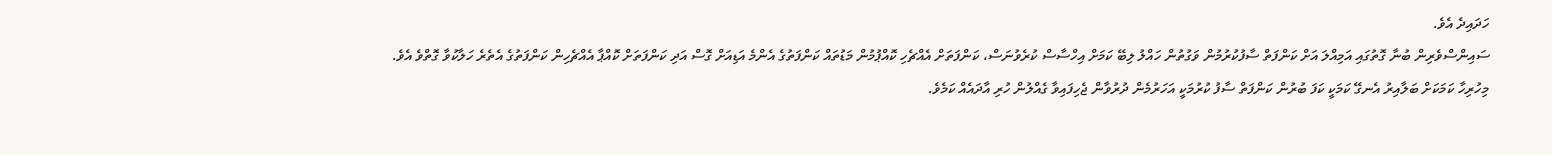ހަދައިދެ އެވެ.
ސައިންސްވެރިން ބުނާ ގޮތުގައި އަމިއްލަ އަށް ކަންފަތް ސާފުކުރުމުން ވަގުތުން ހައްލު ލިބޭ ކަމަށް އިހްސާސް ކުރެވުނަސް، ކަންފަތަށް އެއްޗެހި ކޮއްޕުމުން މަޑުތައް ކަންފަތުގެ އެންމެ އަޑިއަށް ގޮސް އަދި ކަންފަތަށް ކޮއްޕާ އެއްޗެހިން ކަންފަތުގެ އެތެރެ ހަލާކުވާ ގޮތްވެ އެވެ.
މިހުރިހާ ކަމަކަށް ބަލާއިރު އެނގޭ ކަމަކީ ކަފަ ބުރުން ކަންފަތް ސާފު ކުރުމަކީ އަހަރުމެން ދުރުވާން ޖެހިފައިވާ ގެއްލުން ހުރި އާދައެއް ކަމެވެ.